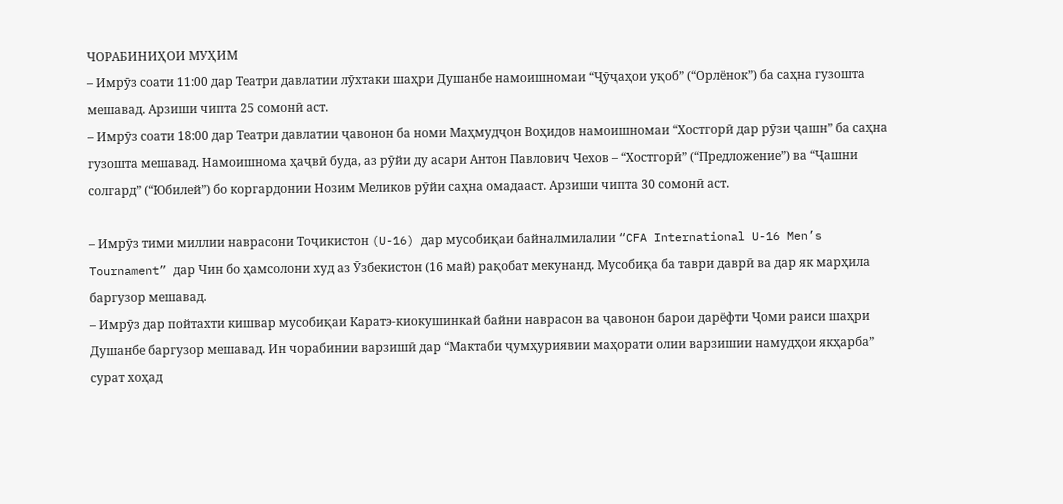ЧОРАБИНИҲОИ МУҲИМ
– Имрӯз соати 11:00 дар Театри давлатии лӯхтаки шаҳри Душанбе намоишномаи “Ҷӯҷаҳои уқоб” (“Орлёнок”) ба саҳна гузошта мешавад. Арзиши чипта 25 сомонӣ аст.
– Имрӯз соати 18:00 дар Театри давлатии ҷавонон ба номи Маҳмудҷон Воҳидов намоишномаи “Хостгорӣ дар рӯзи ҷашн” ба саҳна гузошта мешавад. Намоишнома ҳаҷвӣ буда, аз рӯйи ду асари Антон Павлович Чехов – “Хостгорӣ” (“Предложение”) ва “Ҷашни солгард” (“Юбилей”) бо коргардонии Нозим Меликов рӯйи саҳна омадааст. Арзиши чипта 30 сомонӣ аст.

– Имрӯз тими миллии наврасони Тоҷикистон (U-16) дар мусобиқаи байналмилалии “CFA International U-16 Men’s Tournament” дар Чин бо ҳамсолони худ аз Ӯзбекистон (16 май) рақобат мекунанд. Мусобиқа ба таври даврӣ ва дар як марҳила баргузор мешавад.
– Имрӯз дар пойтахти кишвар мусобиқаи Каратэ-киокушинкай байни наврасон ва ҷавонон барои дарёфти Ҷоми раиси шаҳри Душанбе баргузор мешавад. Ин чорабинии варзишӣ дар “Мактаби ҷумҳуриявии маҳорати олии варзишии намудҳои якҳарба” сурат хоҳад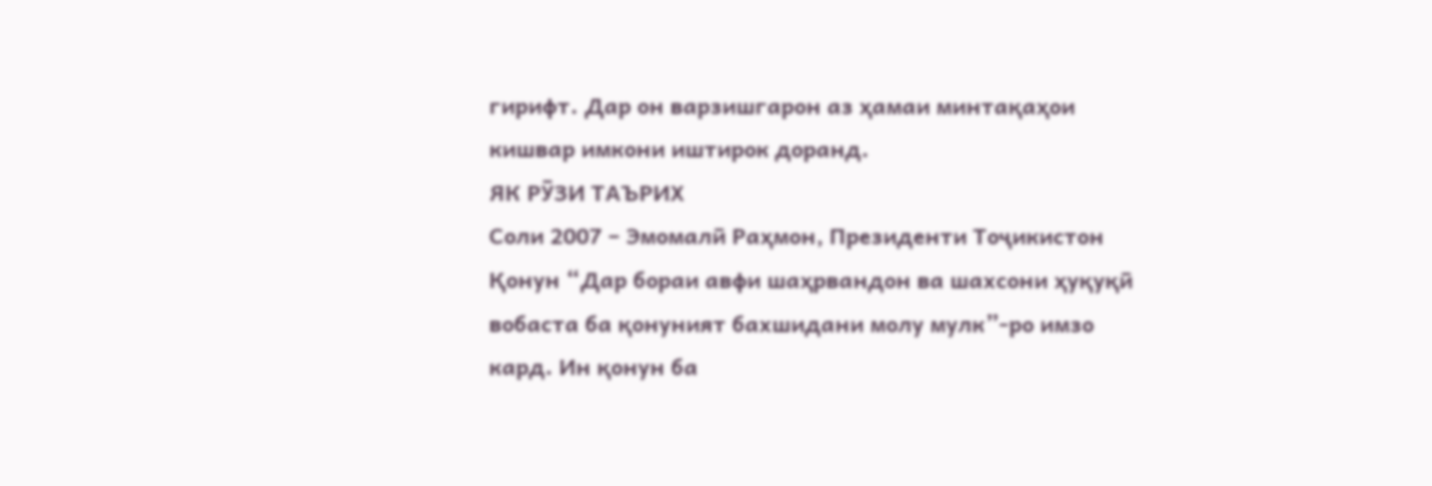гирифт. Дар он варзишгарон аз ҳамаи минтақаҳои кишвар имкони иштирок доранд.
ЯК РӮЗИ ТАЪРИХ
Соли 2007 – Эмомалӣ Раҳмон, Президенти Тоҷикистон Қонун “Дар бораи авфи шаҳрвандон ва шахсони ҳуқуқӣ вобаста ба қонуният бахшидани молу мулк”-ро имзо кард. Ин қонун ба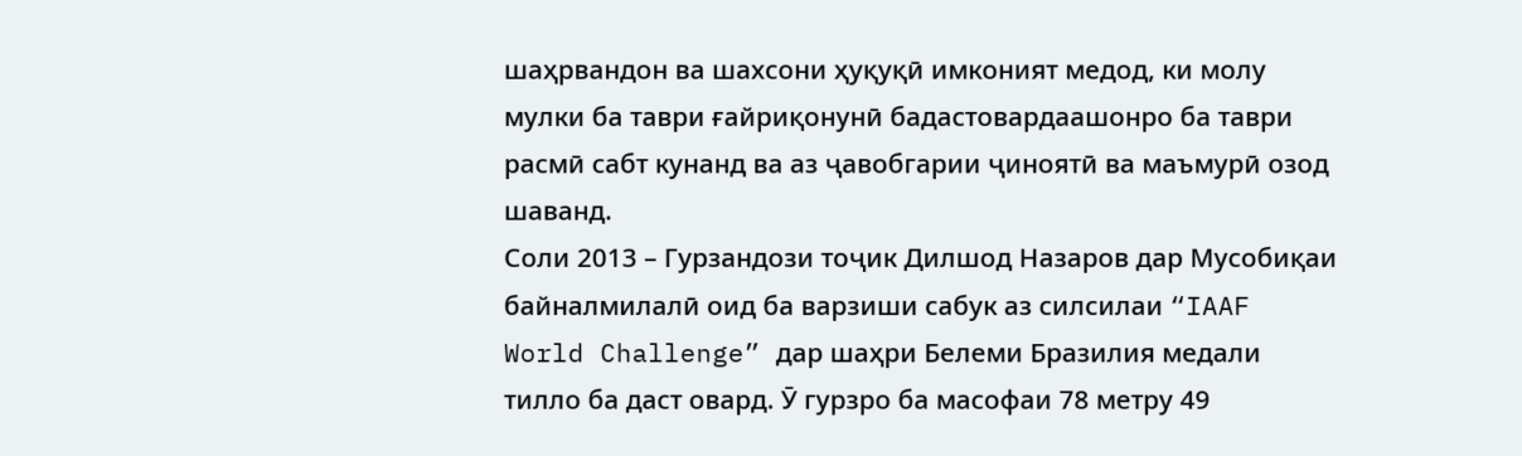шаҳрвандон ва шахсони ҳуқуқӣ имконият медод, ки молу мулки ба таври ғайриқонунӣ бадастовардаашонро ба таври расмӣ сабт кунанд ва аз ҷавобгарии ҷиноятӣ ва маъмурӣ озод шаванд.
Соли 2013 – Гурзандози тоҷик Дилшод Назаров дар Мусобиқаи байналмилалӣ оид ба варзиши сабук аз силсилаи “IAAF World Challenge” дар шаҳри Белеми Бразилия медали тилло ба даст овард. Ӯ гурзро ба масофаи 78 метру 49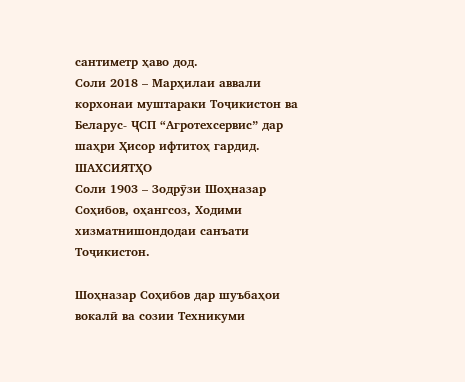сантиметр ҳаво дод.
Соли 2018 – Марҳилаи аввали корхонаи муштараки Тоҷикистон ва Беларус- ҶСП “Агротехсервис” дар шаҳри Ҳисор ифтитоҳ гардид.
ШАХСИЯТҲО
Соли 1903 – Зодрӯзи Шоҳназар Соҳибов, оҳангсоз, Ходими хизматнишондодаи санъати Тоҷикистон.

Шоҳназар Соҳибов дар шуъбаҳои вокалӣ ва созии Техникуми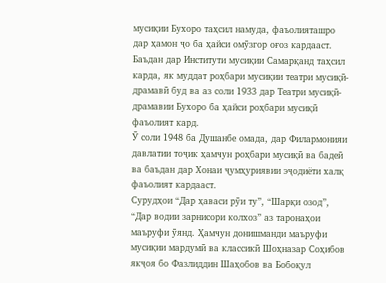мусиқии Бухоро таҳсил намуда, фаъолияташро дар ҳамон ҷо ба ҳайси омӯзгор оғоз кардааст. Баъдан дар Институти мусиқии Самарқанд таҳсил карда, як муддат роҳбари мусиқии театри мусиқӣ-драмавӣ буд ва аз соли 1933 дар Театри мусиқӣ-драмавии Бухоро ба ҳайси роҳбари мусиқӣ фаъолият кард.
Ӯ соли 1948 ба Душанбе омада, дар Филармонияи давлатии тоҷик ҳамчун роҳбари мусиқӣ ва бадеӣ ва баъдан дар Хонаи ҷумҳуриявии эҷодиёти халқ фаъолият кардааст.
Сурудҳои “Дар ҳаваси рӯи ту”, “Шарқи озод”, “Дар водии зарнисори колхоз” аз таронаҳои маъруфи ӯянд. Ҳамчун донишманди маъруфи мусиқии мардумӣ ва классикӣ Шоҳназар Соҳибов якҷоя бо Фазлиддин Шаҳобов ва Бобоқул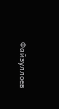Файзуллоев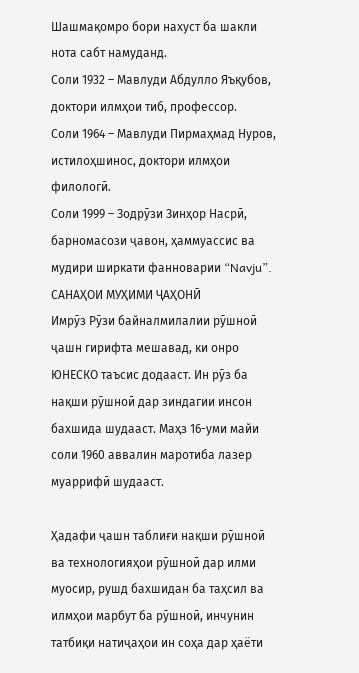Шашмақомро бори нахуст ба шакли нота сабт намуданд.
Соли 1932 – Мавлуди Абдулло Яъқубов, доктори илмҳои тиб, профессор.
Соли 1964 – Мавлуди Пирмаҳмад Нуров, истилоҳшинос, доктори илмҳои филологӣ.
Соли 1999 – Зодрӯзи Зинҳор Насрӣ, барномасози ҷавон, ҳаммуассис ва мудири ширкати фанноварии “Navju”.
САНАҲОИ МУҲИМИ ҶАҲОНӢ
Имрӯз Рӯзи байналмилалии рӯшноӣ ҷашн гирифта мешавад, ки онро ЮНЕСКО таъсис додааст. Ин рӯз ба нақши рӯшноӣ дар зиндагии инсон бахшида шудааст. Маҳз 16-уми майи соли 1960 аввалин маротиба лазер муаррифӣ шудааст.

Ҳадафи ҷашн таблиғи нақши рӯшноӣ ва технологияҳои рӯшноӣ дар илми муосир, рушд бахшидан ба таҳсил ва илмҳои марбут ба рӯшноӣ, инчунин татбиқи натиҷаҳои ин соҳа дар ҳаёти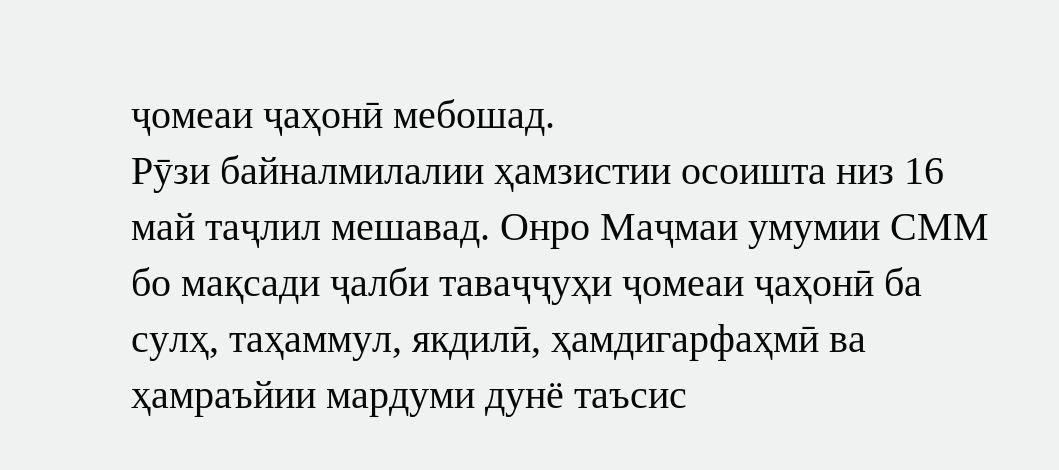ҷомеаи ҷаҳонӣ мебошад.
Рӯзи байналмилалии ҳамзистии осоишта низ 16 май таҷлил мешавад. Онро Маҷмаи умумии СММ бо мақсади ҷалби таваҷҷуҳи ҷомеаи ҷаҳонӣ ба сулҳ, таҳаммул, якдилӣ, ҳамдигарфаҳмӣ ва ҳамраъйии мардуми дунё таъсис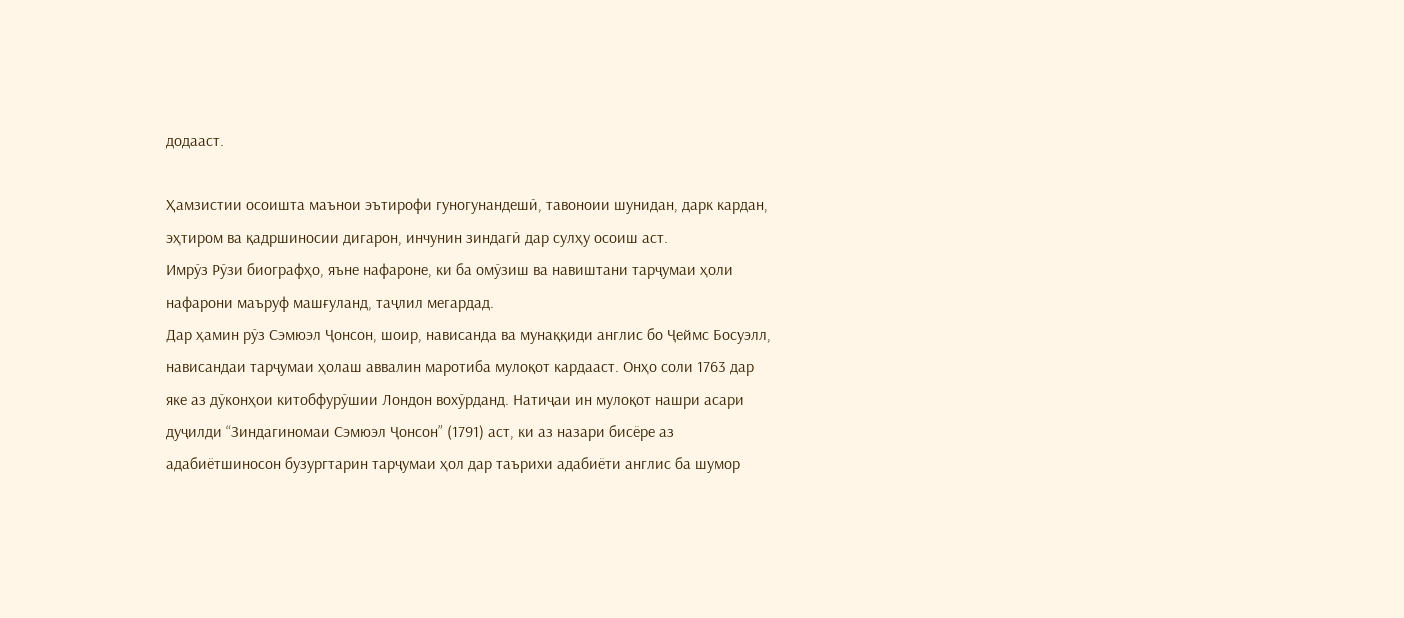додааст.

Ҳамзистии осоишта маънои эътирофи гуногунандешӣ, тавоноии шунидан, дарк кардан, эҳтиром ва қадршиносии дигарон, инчунин зиндагӣ дар сулҳу осоиш аст.
Имрӯз Рӯзи биографҳо, яъне нафароне, ки ба омӯзиш ва навиштани тарҷумаи ҳоли нафарони маъруф машғуланд, таҷлил мегардад.
Дар ҳамин рӯз Сэмюэл Ҷонсон, шоир, нависанда ва мунаққиди англис бо Ҷеймс Босуэлл, нависандаи тарҷумаи ҳолаш аввалин маротиба мулоқот кардааст. Онҳо соли 1763 дар яке аз дӯконҳои китобфурӯшии Лондон вохӯрданд. Натиҷаи ин мулоқот нашри асари дуҷилди “Зиндагиномаи Сэмюэл Ҷонсон” (1791) аст, ки аз назари бисёре аз адабиётшиносон бузургтарин тарҷумаи ҳол дар таърихи адабиёти англис ба шумор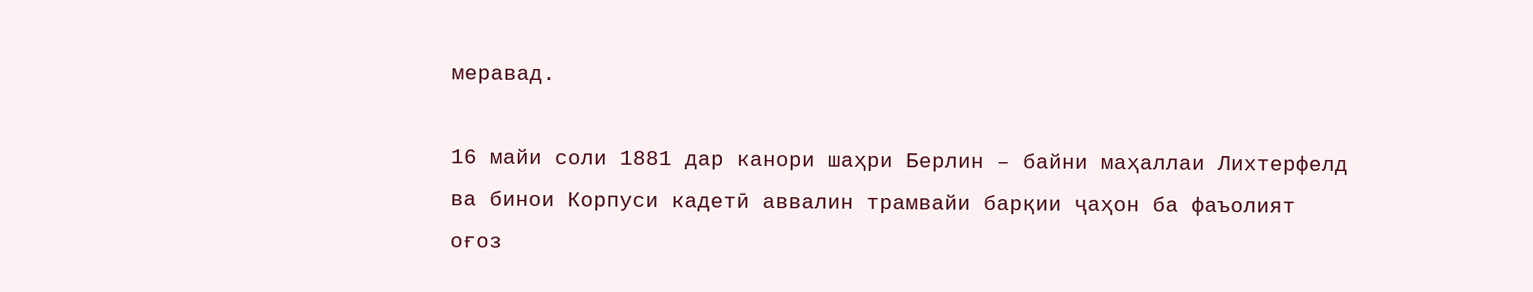меравад.

16 майи соли 1881 дар канори шаҳри Берлин – байни маҳаллаи Лихтерфелд ва бинои Корпуси кадетӣ аввалин трамвайи барқии ҷаҳон ба фаъолият оғоз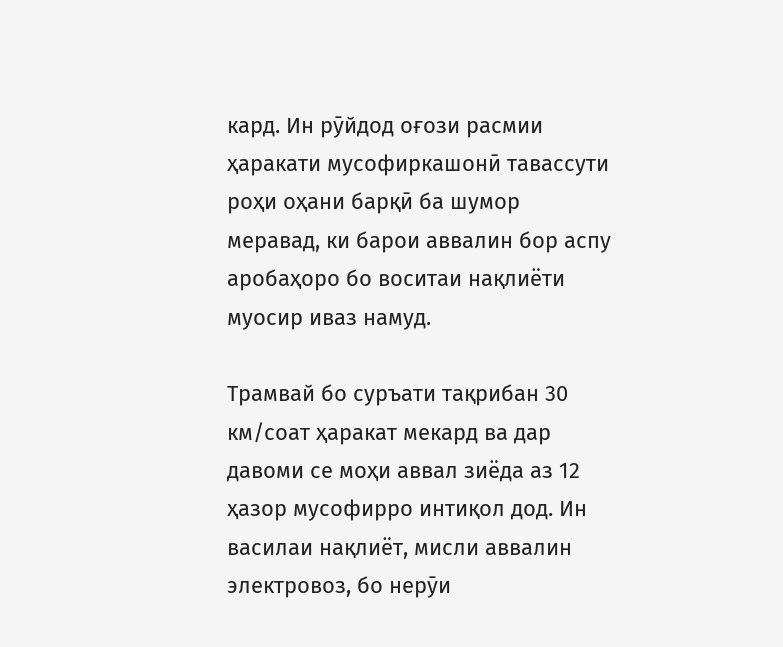кард. Ин рӯйдод оғози расмии ҳаракати мусофиркашонӣ тавассути роҳи оҳани барқӣ ба шумор меравад, ки барои аввалин бор аспу аробаҳоро бо воситаи нақлиёти муосир иваз намуд.

Трамвай бо суръати тақрибан 30 км/соат ҳаракат мекард ва дар давоми се моҳи аввал зиёда аз 12 ҳазор мусофирро интиқол дод. Ин василаи нақлиёт, мисли аввалин электровоз, бо нерӯи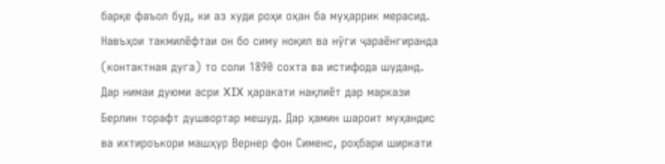барқе фаъол буд, ки аз худи роҳи оҳан ба муҳаррик мерасид. Навъҳои такмилёфтаи он бо симу ноқил ва нӯги ҷараёнгиранда (контактная дуга) то соли 1890 сохта ва истифода шуданд.
Дар нимаи дуюми асри XIX ҳаракати нақлиёт дар маркази Берлин торафт душвортар мешуд. Дар ҳамин шароит муҳандис ва ихтироъкори машҳур Вернер фон Сименс, роҳбари ширкати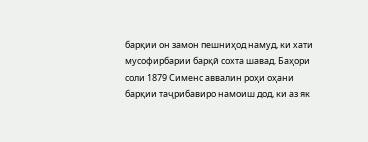барқии он замон пешниҳод намуд, ки хати мусофирбарии барқӣ сохта шавад. Баҳори соли 1879 Сименс аввалин роҳи оҳани барқии таҷрибавиро намоиш дод, ки аз як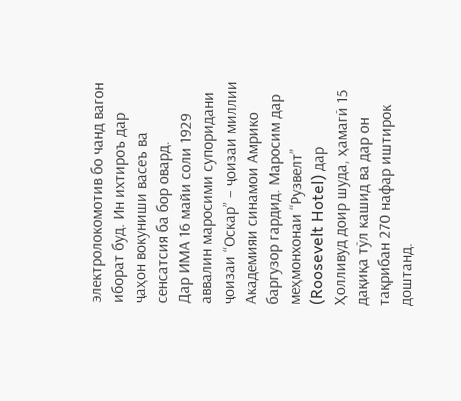электролокомотив бо чанд вагон иборат буд. Ин ихтироъ дар ҷаҳон вокуниши васеъ ва сенсатсия ба бор овард.
Дар ИМА 16 майи соли 1929 аввалин маросими супоридани ҷоизаи “Оскар” – ҷоизаи миллии Академияи синамои Амрико баргузор гардид. Маросим дар меҳмонхонаи “Рузвелт” (Roosevelt Hotel) дар Ҳолливуд доир шуда, ҳамагӣ 15 дақиқа тӯл кашид ва дар он тақрибан 270 нафар иштирок доштанд.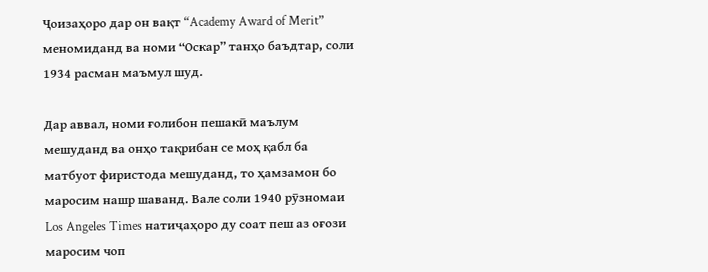Ҷоизаҳоро дар он вақт “Academy Award of Merit” меномиданд ва номи “Оскар” танҳо баъдтар, соли 1934 расман маъмул шуд.

Дар аввал, номи ғолибон пешакӣ маълум мешуданд ва онҳо тақрибан се моҳ қабл ба матбуот фиристода мешуданд, то ҳамзамон бо маросим нашр шаванд. Вале соли 1940 рӯзномаи Los Angeles Times натиҷаҳоро ду соат пеш аз оғози маросим чоп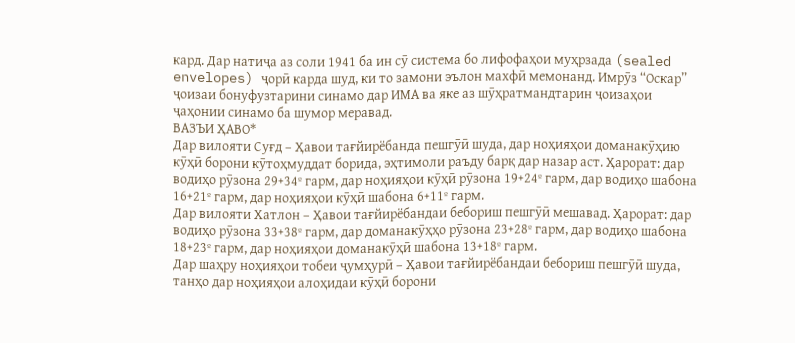кард. Дар натиҷа аз соли 1941 ба ин сӯ система бо лифофаҳои муҳрзада (sealed envelopes) ҷорӣ карда шуд, ки то замони эълон махфӣ мемонанд. Имрӯз “Оскар” ҷоизаи бонуфузтарини синамо дар ИМА ва яке аз шӯҳратмандтарин ҷоизаҳои ҷаҳонии синамо ба шумор меравад.
ВАЗЪИ ҲАВО*
Дар вилояти Суғд – Ҳавои тағйирёбанда пешгӯӣ шуда, дар ноҳияҳои доманакӯҳию кӯҳӣ борони кӯтоҳмуддат борида, эҳтимоли раъду барқ дар назар аст. Ҳарорат: дар водиҳо рӯзона 29+34º гарм, дар ноҳияҳои кӯҳӣ рӯзона 19+24º гарм, дар водиҳо шабона 16+21º гарм, дар ноҳияҳои кӯҳӣ шабона 6+11º гарм.
Дар вилояти Хатлон – Ҳавои тағйирёбандаи бебориш пешгӯӣ мешавад. Ҳарорат: дар водиҳо рӯзона 33+38º гарм, дар доманакӯҳҳо рӯзона 23+28º гарм, дар водиҳо шабона 18+23º гарм, дар ноҳияҳои доманакӯҳӣ шабона 13+18º гарм.
Дар шаҳру ноҳияҳои тобеи ҷумҳурӣ – Ҳавои тағйирёбандаи бебориш пешгӯӣ шуда, танҳо дар ноҳияҳои алоҳидаи кӯҳӣ борони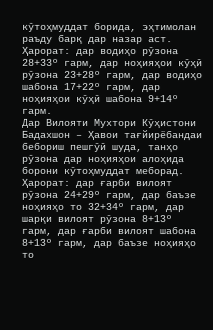кӯтоҳмуддат борида, эҳтимолан раъду барқ дар назар аст. Ҳарорат: дар водиҳо рӯзона 28+33º гарм, дар ноҳияҳои кӯҳӣ рӯзона 23+28º гарм, дар водиҳо шабона 17+22º гарм, дар ноҳияҳои кӯҳӣ шабона 9+14º гарм.
Дар Вилояти Мухтори Кӯҳистони Бадахшон – Ҳавои тағйирёбандаи бебориш пешгӯӣ шуда, танҳо рӯзона дар ноҳияҳои алоҳида борони кӯтоҳмуддат меборад. Ҳарорат: дар ғарби вилоят рӯзона 24+29º гарм, дар баъзе ноҳияҳо то 32+34º гарм, дар шарқи вилоят рӯзона 8+13º гарм, дар ғарби вилоят шабона 8+13º гарм, дар баъзе ноҳияҳо то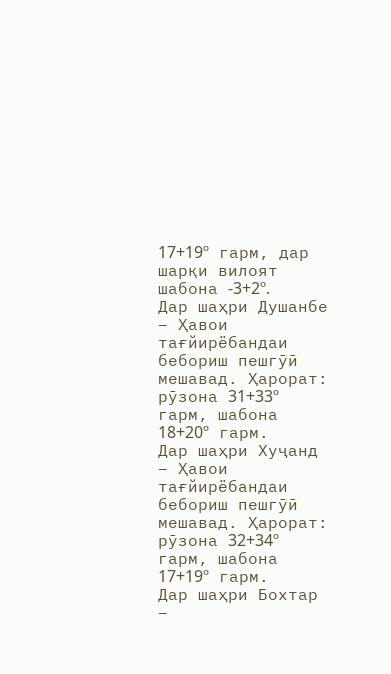17+19º гарм, дар шарқи вилоят шабона -3+2º.
Дар шаҳри Душанбе – Ҳавои тағйирёбандаи бебориш пешгӯӣ мешавад. Ҳарорат: рӯзона 31+33º гарм, шабона 18+20º гарм.
Дар шаҳри Хуҷанд – Ҳавои тағйирёбандаи бебориш пешгӯӣ мешавад. Ҳарорат: рӯзона 32+34º гарм, шабона 17+19º гарм.
Дар шаҳри Бохтар –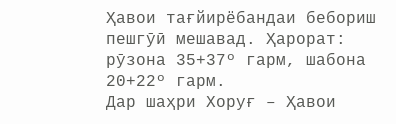Ҳавои тағйирёбандаи бебориш пешгӯӣ мешавад. Ҳарорат: рӯзона 35+37º гарм, шабона 20+22º гарм.
Дар шаҳри Хоруғ – Ҳавои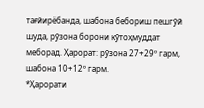тағйирёбанда, шабона бебориш пешгӯӣ шуда, рӯзона борони кӯтоҳмуддат меборад. Ҳарорат: рӯзона 27+29º гарм, шабона 10+12º гарм.
*Ҳарорати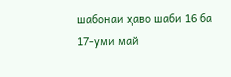шабонаи ҳаво шаби 16 ба 17-уми май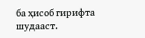ба ҳисоб гирифта шудааст.